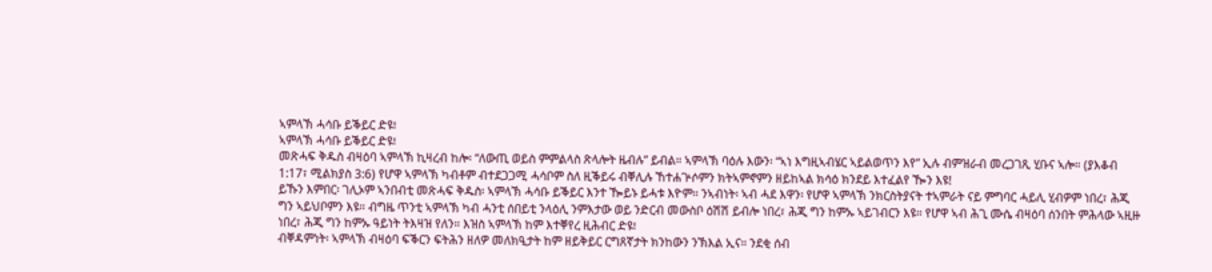ኣምላኽ ሓሳቡ ይቕይር ድዩ፧
ኣምላኽ ሓሳቡ ይቕይር ድዩ፧
መጽሓፍ ቅዱስ ብዛዕባ ኣምላኽ ኪዛረብ ከሎ፡ “ለውጢ ወይስ ምምልላስ ጽላሎት ዜብሉ” ይብል። ኣምላኽ ባዕሉ እውን፡ “ኣነ እግዚኣብሄር ኣይልወጥን እየ” ኢሉ ብምዝራብ መረጋገጺ ሂቡና ኣሎ። (ያእቆብ 1:17፣ ሚልክያስ 3:6) የሆዋ ኣምላኽ ካብቶም ብተደጋጋሚ ሓሳቦም ስለ ዚቕይሩ ብቐሊሉ ኸተሐጕሶምን ክትኣምኖምን ዘይከኣል ክሳዕ ክንደይ እተፈልየ ዀን እዩ!
ይኹን እምበር፡ ገሊኦም ኣንበብቲ መጽሓፍ ቅዱስ፡ ኣምላኽ ሓሳቡ ይቕይር እንተ ዀይኑ ይሓቱ እዮም። ንኣብነት፡ ኣብ ሓደ እዋን፡ የሆዋ ኣምላኽ ንክርስትያናት ተኣምራት ናይ ምግባር ሓይሊ ሂብዎም ነበረ፣ ሕጂ ግን ኣይህቦምን እዩ። ብግዜ ጥንቲ ኣምላኽ ካብ ሓንቲ ሰበይቲ ንላዕሊ ንምእታው ወይ ንድርብ መውስቦ ዕሽሽ ይብሎ ነበረ፣ ሕጂ ግን ከምኡ ኣይገብርን እዩ። የሆዋ ኣብ ሕጊ ሙሴ ብዛዕባ ሰንበት ምሕላው ኣዚዙ ነበረ፣ ሕጂ ግን ከምኡ ዓይነት ትእዛዝ የለን። እዝስ ኣምላኽ ከም እተቐየረ ዚሕብር ድዩ፧
ብቐዳምነት፡ ኣምላኽ ብዛዕባ ፍቕርን ፍትሕን ዘለዎ መለክዒታት ከም ዘይቅይር ርግጸኛታት ክንከውን ንኽእል ኢና። ንደቂ ሰብ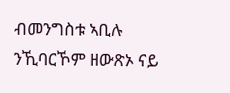ብመንግስቱ ኣቢሉ ንኺባርኾም ዘውጽኦ ናይ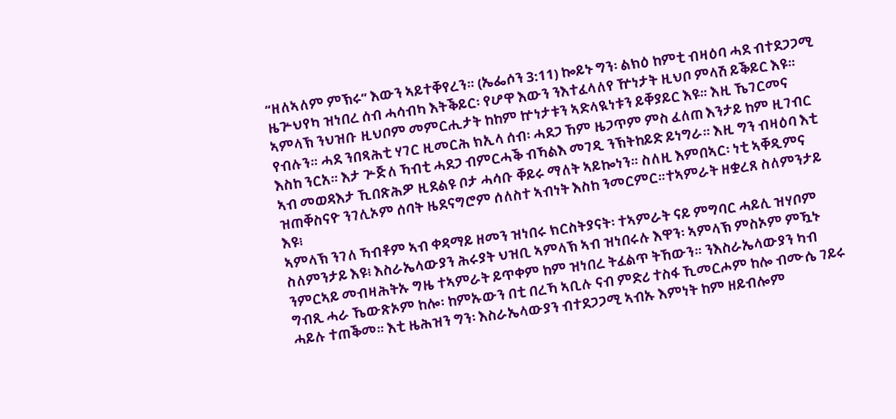“ዘለኣለም ምኽሩ” እውን ኣይተቐየረን። (ኤፌሶን 3:11) ኰይኑ ግን፡ ልክዕ ከምቲ ብዛዕባ ሓደ ብተደጋጋሚ ዜጕህየካ ዝነበረ ሰብ ሓሳብካ እትቕይር፡ የሆዋ እውን ንእተፈላለየ ዅነታት ዚህቦ ምላሽ ይቕይር እዩ።
ኣምላኽ ንህዝቡ ዚህቦም መምርሒታት ከከም ኵነታቱን ኣድላዪነቱን ይቐያይር እዩ። እዚ ኼገርመና የብሉን። ሓደ ንበጻሕቲ ሃገር ዚመርሕ ክኢላ ሰብ፡ ሓደጋ ኸም ዜጋጥም ምስ ፈለጠ እንታይ ከም ዚገብር እስከ ንርአ። እታ ጕጅለ ኻብቲ ሓደጋ ብምርሓቕ ብኻልእ መገዲ ንኽትከይድ ይነግራ። እዚ ግን ብዛዕባ እቲ
ኣብ መወዳእታ ኺበጽሕዎ ዚደልዩ ቦታ ሓሳቡ ቐይሩ ማለት ኣይኰነን። ስለዚ እምበኣር፡ ነቲ ኣቐዲምና ዝጠቐስናዮ ንገሊኦም ሰባት ዜደናግሮም ሰለስተ ኣብነት እስከ ንመርምር።ተኣምራት ዘቋረጸ ስለምንታይ እዩ፧
ኣምላኽ ንገለ ኻብቶም ኣብ ቀዳማይ ዘመን ዝነበሩ ክርስትያናት፡ ተኣምራት ናይ ምግባር ሓይሊ ዝሃቦም ስለምንታይ እዩ፧ እስራኤላውያን ሕሩያት ህዝቢ ኣምላኽ ኣብ ዝነበሩሉ እዋን፡ ኣምላኽ ምስኦም ምዃኑ ንምርኣይ መብዛሕትኡ ግዜ ተኣምራት ይጥቀም ከም ዝነበረ ትፈልጥ ትኸውን። ንእስራኤላውያን ካብ ግብጺ ሓራ ኼውጽኦም ከሎ፡ ከምኡውን በቲ በረኻ ኣቢሉ ናብ ምድሪ ተስፋ ኺመርሖም ከሎ ብሙሴ ገይሩ ሓይሉ ተጠቕመ። እቲ ዜሕዝን ግን፡ እስራኤላውያን ብተደጋጋሚ ኣብኡ እምነት ከም ዘይብሎም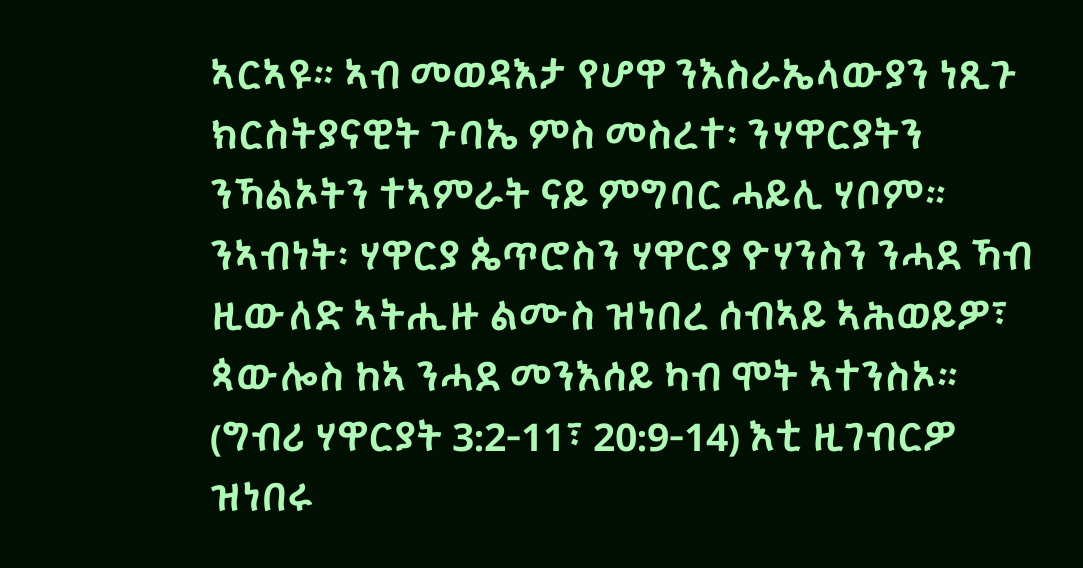ኣርኣዩ። ኣብ መወዳእታ የሆዋ ንእስራኤላውያን ነጺጉ ክርስትያናዊት ጉባኤ ምስ መስረተ፡ ንሃዋርያትን ንኻልኦትን ተኣምራት ናይ ምግባር ሓይሊ ሃቦም። ንኣብነት፡ ሃዋርያ ጴጥሮስን ሃዋርያ ዮሃንስን ንሓደ ኻብ ዚውለድ ኣትሒዙ ልሙስ ዝነበረ ሰብኣይ ኣሕወይዎ፣ ጳውሎስ ከኣ ንሓደ መንእሰይ ካብ ሞት ኣተንስኦ። (ግብሪ ሃዋርያት 3:2-11፣ 20:9-14) እቲ ዚገብርዎ ዝነበሩ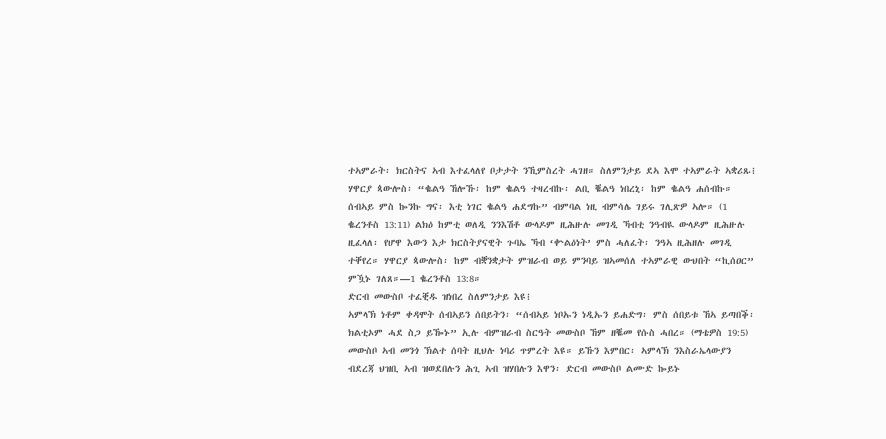ተኣምራት፡ ክርስትና ኣብ እተፈላለየ ቦታታት ንኺምስረት ሓገዘ። ስለምንታይ ደኣ እሞ ተኣምራት ኣቋሪጹ፧
ሃዋርያ ጳውሎስ፡ “ቈልዓ ኸሎኹ፡ ከም ቈልዓ ተዛረብኩ፡ ልቢ ቘልዓ ነበረኒ፡ ከም ቈልዓ ሐሰብኩ። ሰብኣይ ምስ ኰንኩ ግና፡ እቲ ነገር ቈልዓ ሐደግኩ” ብምባል ነዚ ብምሳሌ ገይሩ ገሊጽዎ ኣሎ። (1 ቈረንቶስ 13:11) ልክዕ ከምቲ ወለዲ ንንእሽቶ ውላዶም ዚሕዙሉ መገዲ ኻብቲ ንዓብዪ ውላዶም ዚሕዙሉ ዚፈላለ፡ የሆዋ እውን እታ ክርስትያናዊት ጉባኤ ኻብ ‘ቍልዕነት’ ምስ ሓለፈት፡ ንዓኣ ዚሕዘሉ መገዲ ተቐየረ። ሃዋርያ ጳውሎስ፡ ከም ብቛንቋታት ምዝራብ ወይ ምንባይ ዝኣመሰለ ተኣምራዊ ውህበት “ኪሰዐር” ምዃኑ ገለጸ።—1 ቈረንቶስ 13:8።
ድርብ መውስቦ ተፈቒዱ ዝነበረ ስለምንታይ እዩ፧
ኣምላኽ ነቶም ቀዳሞት ሰብኣይን ሰበይትን፡ “ሰብኣይ ነቦኡን ነዲኡን ይሐድግ፡ ምስ ሰበይቱ ኸኣ ይጣበቕ፡ ክልቲኦም ሓደ ስጋ ይዀኑ” ኢሉ ብምዝራብ ስርዓት መውስቦ ኸም ዘቘመ የሱስ ሓበረ። (ማቴዎስ 19:5) መውስቦ ኣብ መንጎ ኽልተ ሰባት ዚህሉ ነባሪ ጥምረት እዩ። ይኹን እምበር፡ ኣምላኽ ንእስራኤላውያን ብደረጃ ህዝቢ ኣብ ዝወደበሉን ሕጊ ኣብ ዝሃበሉን እዋን፡ ድርብ መውስቦ ልሙድ ኰይኑ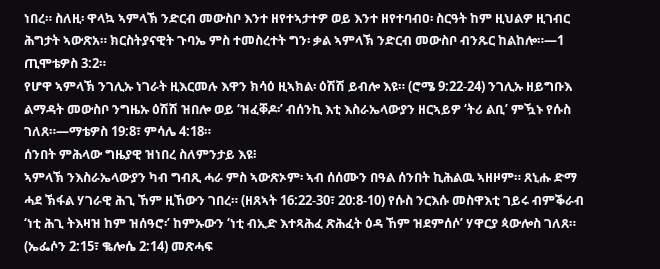ነበረ። ስለዚ፡ ዋላኳ ኣምላኽ ንድርብ መውስቦ እንተ ዘየተኣታተዎ ወይ እንተ ዘየተባብዐ፡ ስርዓት ከም ዚህልዎ ዚገብር ሕግታት ኣውጽአ። ክርስትያናዊት ጉባኤ ምስ ተመስረተት ግን፡ ቃል ኣምላኽ ንድርብ መውስቦ ብንጹር ከልከሎ።—1 ጢሞቴዎስ 3:2።
የሆዋ ኣምላኽ ንገሊኡ ነገራት ዚእርመሉ እዋን ክሳዕ ዚኣክል፡ ዕሽሽ ይብሎ እዩ። (ሮሜ 9:22-24) ንገሊኡ ዘይግቡእ ልማዳት መውስቦ ንግዜኡ ዕሽሽ ዝበሎ ወይ ‘ዝፈቐዶ፡’ ብሰንኪ እቲ እስራኤላውያን ዘርኣይዎ ‘ትሪ ልቢ’ ምዃኑ የሱስ ገለጸ።—ማቴዎስ 19:8፣ ምሳሌ 4:18።
ሰንበት ምሕላው ግዜያዊ ዝነበረ ስለምንታይ እዩ፧
ኣምላኽ ንእስራኤላውያን ካብ ግብጺ ሓራ ምስ ኣውጽኦም፡ ኣብ ሰሰሙን በዓል ሰንበት ኪሕልዉ ኣዘዞም። ጸኒሑ ድማ ሓደ ኽፋል ሃገራዊ ሕጊ ኸም ዚኸውን ገበረ። (ዘጸኣት 16:22-30፣ 20:8-10) የሱስ ንርእሱ መስዋእቲ ገይሩ ብምቕራብ ‘ነቲ ሕጊ ትእዛዝ ከም ዝሰዓሮ፡’ ከምኡውን ‘ነቲ ብኢድ እተጻሕፈ ጽሕፈት ዕዳ ኸም ዝደምሰሶ’ ሃዋርያ ጳውሎስ ገለጸ። (ኤፌሶን 2:15፣ ቈሎሴ 2:14) መጽሓፍ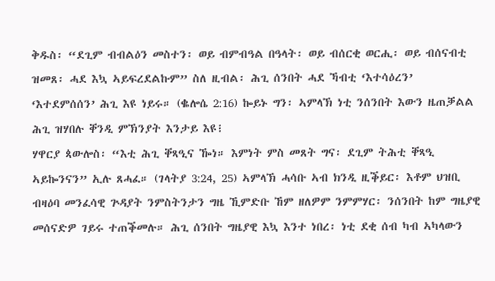ቅዱስ፡ “ደጊም ብብልዕን መስተን፡ ወይ ብምብዓል በዓላት፡ ወይ ብሰርቂ ወርሒ፡ ወይ ብሰናብቲ ዝመጸ፡ ሓደ እኳ ኣይፍረደልኩም” ስለ ዚብል፡ ሕጊ ሰንበት ሓደ ኻብቲ ‘እተሳዕረን’ ‘እተደምሰሰን’ ሕጊ እዩ ነይሩ። (ቈሎሴ 2:16) ኰይኑ ግን፡ ኣምላኽ ነቲ ንሰንበት እውን ዜጠቓልል ሕጊ ዝሃበሉ ቐንዲ ምኽንያት እንታይ እዩ፧
ሃዋርያ ጳውሎስ፡ “እቲ ሕጊ ቐጻዒና ዀነ። እምነት ምስ መጸት ግና፡ ደጊም ትሕቲ ቐጻዒ ኣይኰንናን” ኢሉ ጸሓፈ። (ገላትያ 3:24, 25) ኣምላኽ ሓሳቡ ኣብ ክንዲ ዚቕይር፡ እቶም ህዝቢ ብዛዕባ መንፈሳዊ ጕዳያት ንምስትንታን ግዜ ኺምድቡ ኸም ዘለዎም ንምምሃር፡ ንሰንበት ከም ግዜያዊ መሰናድዎ ገይሩ ተጠቕመሉ። ሕጊ ሰንበት ግዜያዊ እኳ እንተ ነበረ፡ ነቲ ደቂ ሰብ ካብ ኣካላውን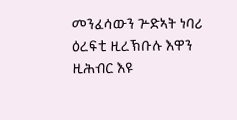መንፈሳውን ጕድኣት ነባሪ ዕረፍቲ ዚረኽቡሉ እዋን ዚሕብር እዩ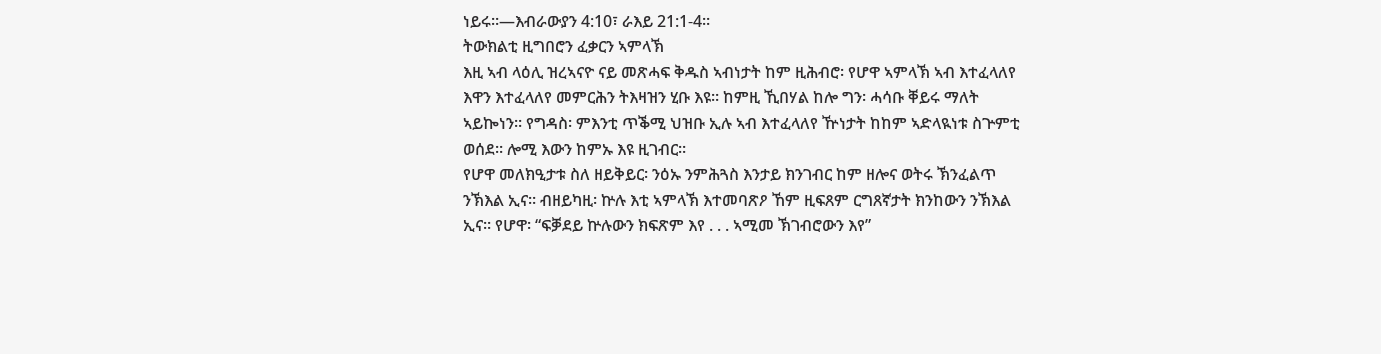ነይሩ።—እብራውያን 4:10፣ ራእይ 21:1-4።
ትውክልቲ ዚግበሮን ፈቃርን ኣምላኽ
እዚ ኣብ ላዕሊ ዝረኣናዮ ናይ መጽሓፍ ቅዱስ ኣብነታት ከም ዚሕብሮ፡ የሆዋ ኣምላኽ ኣብ እተፈላለየ እዋን እተፈላለየ መምርሕን ትእዛዝን ሂቡ እዩ። ከምዚ ኺበሃል ከሎ ግን፡ ሓሳቡ ቐይሩ ማለት ኣይኰነን። የግዳስ፡ ምእንቲ ጥቕሚ ህዝቡ ኢሉ ኣብ እተፈላለየ ዅነታት ከከም ኣድላዪነቱ ስጕምቲ ወሰደ። ሎሚ እውን ከምኡ እዩ ዚገብር።
የሆዋ መለክዒታቱ ስለ ዘይቅይር፡ ንዕኡ ንምሕጓስ እንታይ ክንገብር ከም ዘሎና ወትሩ ኽንፈልጥ ንኽእል ኢና። ብዘይካዚ፡ ኵሉ እቲ ኣምላኽ እተመባጽዖ ኸም ዚፍጸም ርግጸኛታት ክንከውን ንኽእል ኢና። የሆዋ፡ “ፍቓደይ ኵሉውን ክፍጽም እየ . . . ኣሚመ ኽገብሮውን እየ”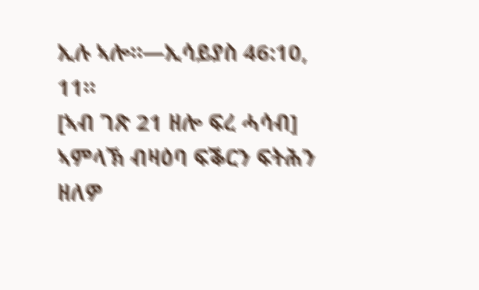ኢሉ ኣሎ።—ኢሳይያስ 46:10, 11።
[ኣብ ገጽ 21 ዘሎ ፍረ ሓሳብ]
ኣምላኽ ብዛዕባ ፍቕርን ፍትሕን ዘለዎ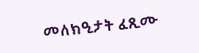መለክዒታት ፈጺሙ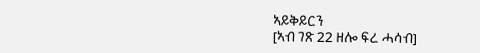ኣይቅይርን
[ኣብ ገጽ 22 ዘሎ ፍረ ሓሳብ]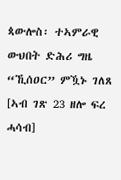ጳውሎስ፡ ተኣምራዊ ውህበት ድሕሪ ግዜ “ኺሰዐር” ምዃኑ ገለጸ
[ኣብ ገጽ 23 ዘሎ ፍረ ሓሳብ]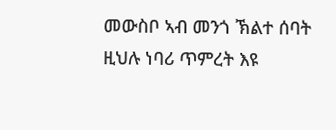መውስቦ ኣብ መንጎ ኽልተ ሰባት ዚህሉ ነባሪ ጥምረት እዩ